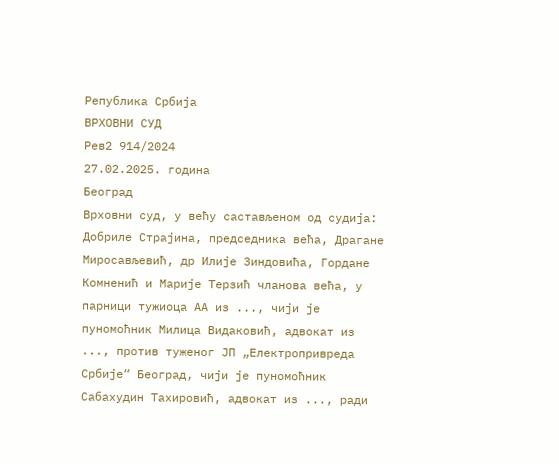Република Србија
ВРХОВНИ СУД
Рев2 914/2024
27.02.2025. година
Београд
Врховни суд, у већу састављеном од судија: Добриле Страјина, председника већа, Драгане Миросављевић, др Илије Зиндовића, Гордане Комненић и Марије Терзић чланова већа, у парници тужиоца АА из ..., чији је пуномоћник Милица Видаковић, адвокат из ..., против туженог ЈП „Електропривреда Србије“ Београд, чији је пуномоћник Сабахудин Тахировић, адвокат из ..., ради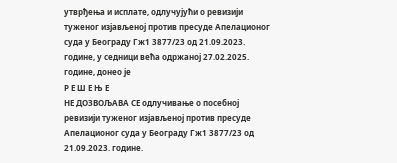утврђења и исплате, одлучујући о ревизији туженог изјављеној против пресуде Апелационог суда у Београду Гж1 3877/23 од 21.09.2023. године, у седници већа одржаној 27.02.2025. године, донео је
Р Е Ш Е Њ Е
НЕ ДОЗВОЉАВА СЕ одлучивање о посебној ревизији туженог изјављеној против пресуде Апелационог суда у Београду Гж1 3877/23 од 21.09.2023. године.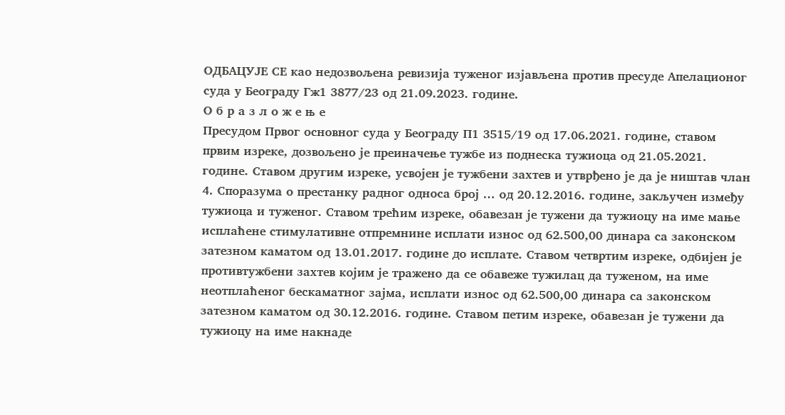ОДБАЦУЈЕ СЕ као недозвољена ревизија туженог изјављена против пресуде Апелационог суда у Београду Гж1 3877/23 од 21.09.2023. године.
О б р а з л о ж е њ е
Пресудом Првог основног суда у Београду П1 3515/19 од 17.06.2021. године, ставом првим изреке, дозвољено је преиначење тужбе из поднеска тужиоца од 21.05.2021. године. Ставом другим изреке, усвојен је тужбени захтев и утврђено је да је ништав члан 4. Споразума о престанку радног односа број ... од 20.12.2016. године, закључен између тужиоца и туженог. Ставом трећим изреке, обавезан је тужени да тужиоцу на име мање исплаћене стимулативне отпремнине исплати износ од 62.500,00 динара са законском затезном каматом од 13.01.2017. године до исплате. Ставом четвртим изреке, одбијен је противтужбени захтев којим је тражено да се обавеже тужилац да туженом, на име неотплаћеног бескаматног зајма, исплати износ од 62.500,00 динара са законском затезном каматом од 30.12.2016. године. Ставом петим изреке, обавезан је тужени да тужиоцу на име накнаде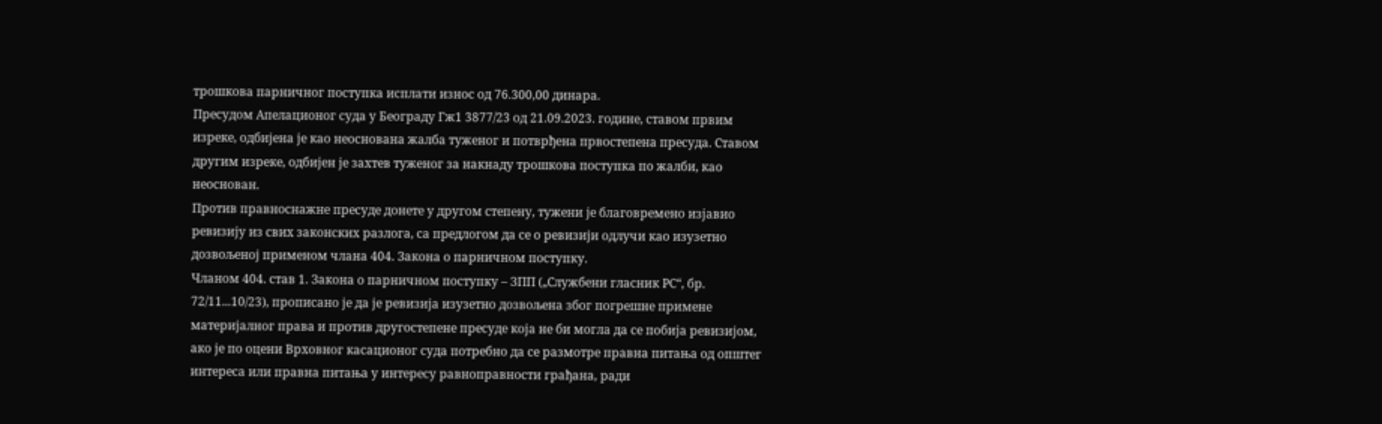трошкова парничног поступка исплати износ од 76.300,00 динара.
Пресудом Апелационог суда у Београду Гж1 3877/23 од 21.09.2023. године, ставом првим изреке, одбијена је као неоснована жалба туженог и потврђена првостепена пресуда. Ставом другим изреке, одбијен је захтев туженог за накнаду трошкова поступка по жалби, као неоснован.
Против правноснажне пресуде донете у другом степену, тужени је благовремено изјавио ревизију из свих законских разлога, са предлогом да се о ревизији одлучи као изузетно дозвољеној применом члана 404. Закона о парничном поступку.
Чланом 404. став 1. Закона о парничном поступку – ЗПП („Службени гласник РС“, бр. 72/11...10/23), прописано је да је ревизија изузетно дозвољена због погрешне примене материјалног права и против другостепене пресуде која не би могла да се побија ревизијом, ако је по оцени Врховног касационог суда потребно да се размотре правна питања од општег интереса или правна питања у интересу равноправности грађана, ради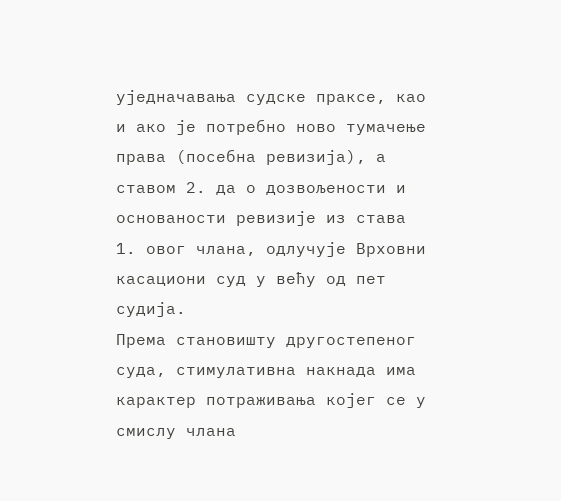уједначавања судске праксе, као и ако је потребно ново тумачење права (посебна ревизија), а ставом 2. да о дозвољености и основаности ревизије из става 1. овог члана, одлучује Врховни касациони суд у већу од пет судија.
Према становишту другостепеног суда, стимулативна накнада има карактер потраживања којег се у смислу члана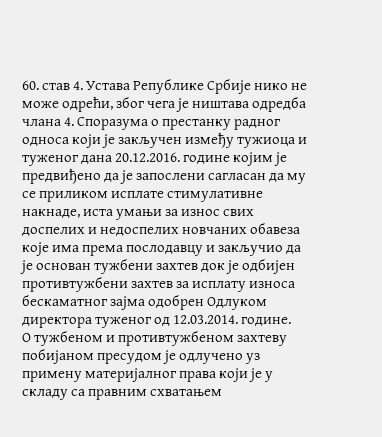60. став 4. Устава Републике Србије нико не може одрећи, због чега је ништава одредба члана 4. Споразума о престанку радног односа који је закључен између тужиоца и туженог дана 20.12.2016. године којим је предвиђено да је запослени сагласан да му се приликом исплате стимулативне накнаде, иста умањи за износ свих доспелих и недоспелих новчаних обавеза које има према послодавцу и закључио да је основан тужбени захтев док је одбијен противтужбени захтев за исплату износа бескаматног зајма одобрен Одлуком директора туженог од 12.03.2014. године.
О тужбеном и противтужбеном захтеву побијаном пресудом је одлучено уз примену материјалног права који је у складу са правним схватањем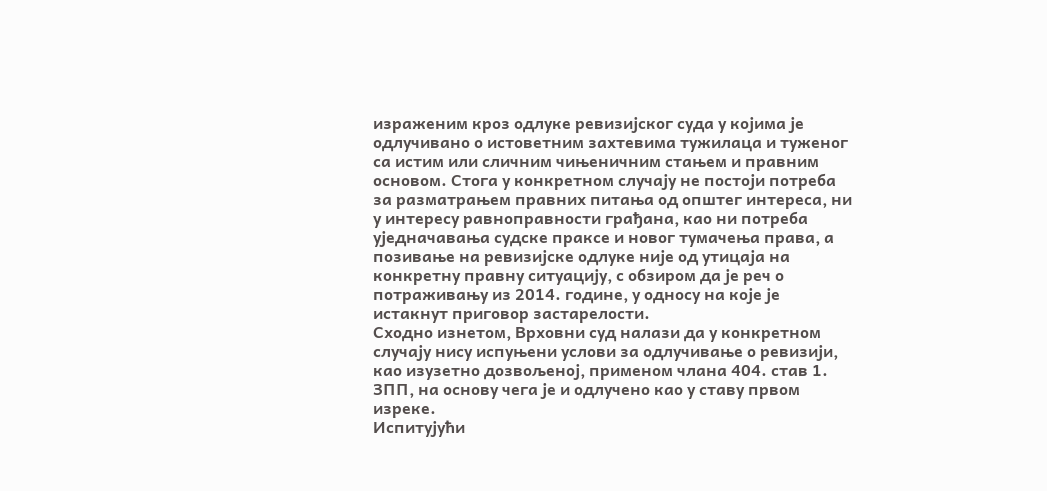израженим кроз одлуке ревизијског суда у којима је одлучивано о истоветним захтевима тужилаца и туженог са истим или сличним чињеничним стањем и правним основом. Стога у конкретном случају не постоји потреба за разматрањем правних питања од општег интереса, ни у интересу равноправности грађана, као ни потреба уједначавања судске праксе и новог тумачења права, а позивање на ревизијске одлуке није од утицаја на конкретну правну ситуацију, с обзиром да је реч о потраживању из 2014. године, у односу на које је истакнут приговор застарелости.
Сходно изнетом, Врховни суд налази да у конкретном случају нису испуњени услови за одлучивање о ревизији, као изузетно дозвољеној, применом члана 404. став 1. ЗПП, на основу чега је и одлучено као у ставу првом изреке.
Испитујући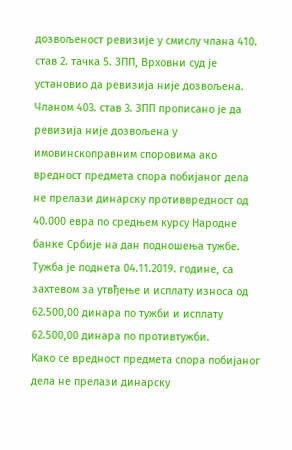дозвољеност ревизије у смислу члана 410. став 2. тачка 5. ЗПП, Врховни суд је установио да ревизија није дозвољена.
Чланом 403. став 3. ЗПП прописано је да ревизија није дозвољена у имовинскоправним споровима ако вредност предмета спора побијаног дела не прелази динарску противвредност од 40.000 евра по средњем курсу Народне банке Србије на дан подношења тужбе.
Тужба је поднета 04.11.2019. године, са захтевом за утвђење и исплату износа од 62.500,00 динара по тужби и исплату 62.500,00 динара по противтужби.
Како се вредност предмета спора побијаног дела не прелази динарску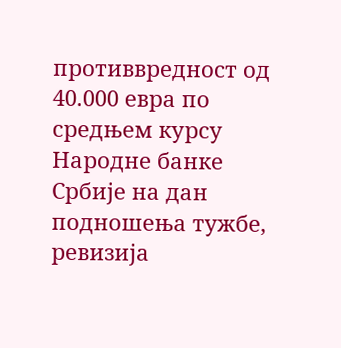противвредност од 40.000 евра по средњем курсу Народне банке Србије на дан подношења тужбе, ревизија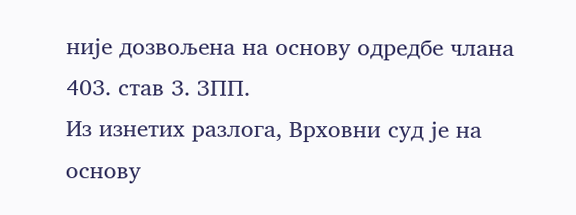није дозвољена на основу одредбе члана 403. став 3. ЗПП.
Из изнетих разлога, Врховни суд је на основу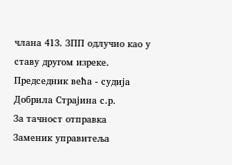члана 413. ЗПП одлучио као у ставу другом изреке.
Председник већа - судија
Добрила Страјина с.р.
За тачност отправка
Заменик управитеља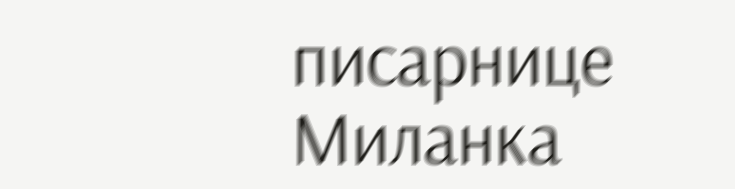писарнице
Миланка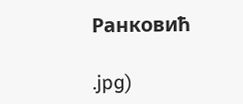Ранковић

.jpg)